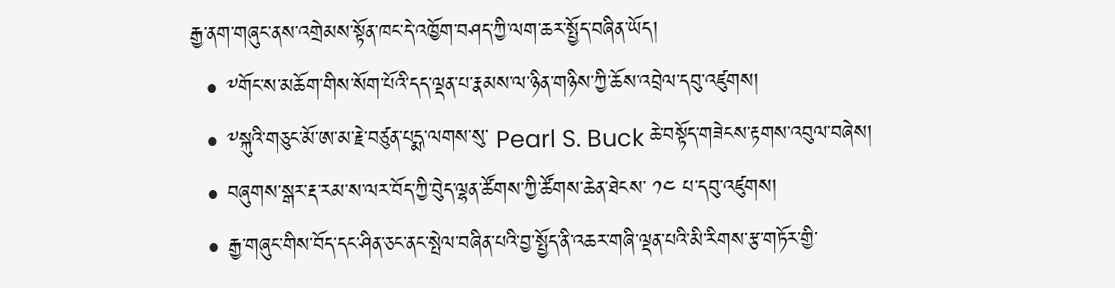རྒྱ་ནག་གཞུང་ནས་འགྲེམས་སྟོན་ཁང་དེ་འཁྱོག་བཤད་ཀྱི་ལག་ཆར་སྤྱོད་བཞིན་ཡོད།
  • ༸གོང་ས་མཆོག་གིས་སོག་པོའི་དད་ལྡན་པ་རྣམས་ལ་ཉིན་གཉིས་ཀྱི་ཆོས་འབྲེལ་དབུ་འཛུགས།
  • ༸སྐུའི་གཅུང་མོ་ཨ་མ་རྗེ་བཙུན་པདྨ་ལགས་སུ་ Pearl S. Buck ཆེ་བསྟོད་གཟེངས་རྟགས་འབུལ་བཞེས།
  • བཞུགས་སྒར་རྡ་རམ་ས་ལར་བོད་ཀྱི་བེུད་ལྷན་ཚོགས་ཀྱི་ཚོགས་ཆེན་ཐེངས་ ༡༤ པ་དབུ་འཛུགས།
  • རྒྱ་གཞུང་གིས་བོད་དང་ཤིན་ཅང་ནང་སྤེལ་བཞིན་པའི་བྱ་སྤྱོད་ནི་འཆར་གཞི་ལྡན་པའི་མི་རིགས་རྩ་གཏོར་གྱི་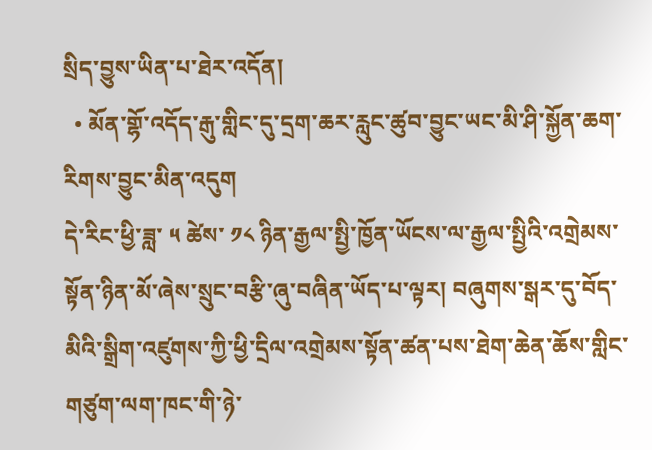སྲིད་བྱུས་ཡིན་པ་ཐེར་འདོན།
  • མོན་གྷོ་འདོད་རྒུ་གླིང་དུ་དྲག་ཆར་རླུང་ཚུབ་བྱུང་ཡང་མི་ཤི་སྐྱོན་ཆག་རིགས་བྱུང་མིན་འདུག
དེ་རིང་ཕྱི་ཟླ་ ༥ ཚེས་ ༡༨ ཉིན་རྒྱལ་སྤྱི་ཁྱོན་ཡོངས་ལ་རྒྱལ་སྤྱིའི་འགྲེམས་སྟོན་ཉིན་མོ་ཞེས་སྲུང་བརྩི་ཞུ་བཞིན་ཡོད་པ་ལྟར། བཞུགས་སྒར་དུ་བོད་མིའི་སྒྲིག་འཛུགས་ཀྱི་ཕྱི་དྲིལ་འགྲེམས་སྟོན་ཚན་པས་ཐེག་ཆེན་ཆོས་གླིང་གཙུག་ལག་ཁང་གི་ཉེ་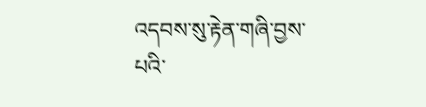འདབས་སུ་རྟེན་གཞི་བྱས་པའི་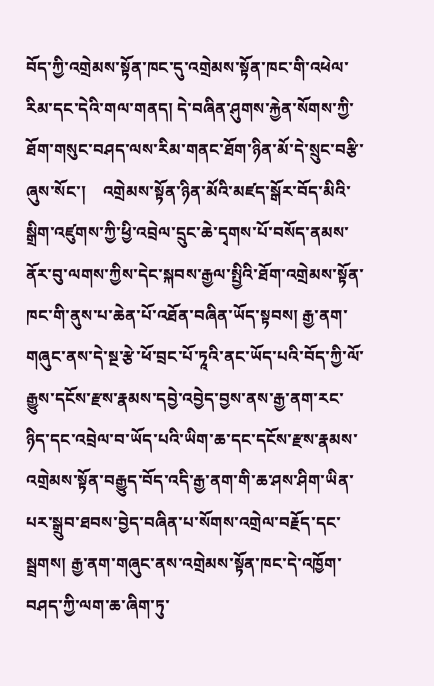བོད་ཀྱི་འགྲེམས་སྟོན་ཁང་དུ་འགྲེམས་སྟོན་ཁང་གི་འཕེལ་རིམ་དང་དེའི་གལ་གནད། དེ་བཞིན་ཤུགས་རྐྱེན་སོགས་ཀྱི་ཐོག་གསུང་བཤད་ལས་རིམ་གནང་ཐོག་ཉིན་མོ་དེ་སྲུང་བརྩི་ཞུས་སོང་།    འགྲེམས་སྟོན་ཉིན་མོའི་མཛད་སྒོར་བོད་མིའི་སྒྲིག་འཛུགས་ཀྱི་ཕྱི་འབྲེལ་དྲུང་ཆེ་དྭགས་པོ་བསོད་ནམས་ནོར་བུ་ལགས་ཀྱིས་དེང་སྐབས་རྒྱལ་སྤྱིའི་ཐོག་འགྲེམས་སྟོན་ཁང་གི་ནུས་པ་ཆེན་པོ་འཐོན་བཞིན་ཡོད་སྟབས། རྒྱ་ནག་གཞུང་ནས་དེ་སྔ་རྩེ་ཕོ་བྲང་པོ་ཏཱའི་ནང་ཡོད་པའི་བོད་ཀྱི་ལོ་རྒྱུས་དངོས་རྫས་རྣམས་དབྱེ་འབྱེད་བྱས་ནས་རྒྱ་ནག་རང་ཉིད་དང་འབྲེལ་བ་ཡོད་པའི་ཡིག་ཆ་དང་དངོས་རྫས་རྣམས་འགྲེམས་སྟོན་བརྒྱུད་བོད་འདི་རྒྱ་ནག་གི་ཆ་ཤས་ཤིག་ཡིན་པར་སྒྲུབ་ཐབས་བྱེད་བཞིན་པ་སོགས་འགྲེལ་བརྗོད་དང་སྦྲགས། རྒྱ་ནག་གཞུང་ནས་འགྲེམས་སྟོན་ཁང་དེ་འཁྱོག་བཤད་ཀྱི་ལག་ཆ་ཞིག་ཏུ་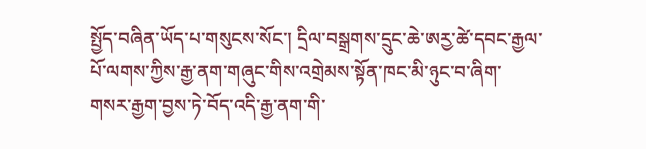སྤྱོད་བཞིན་ཡོད་པ་གསུངས་སོང་། དྲིལ་བསྒྲགས་དྲུང་ཆེ་ཨརྱ་ཚེ་དབང་རྒྱལ་པོ་ལགས་ཀྱིས་རྒྱ་ནག་གཞུང་གིས་འགྲེམས་སྟོན་ཁང་མི་ཉུང་བ་ཞིག་གསར་རྒྱག་བྱས་ཏེ་བོད་འདི་རྒྱ་ནག་གི་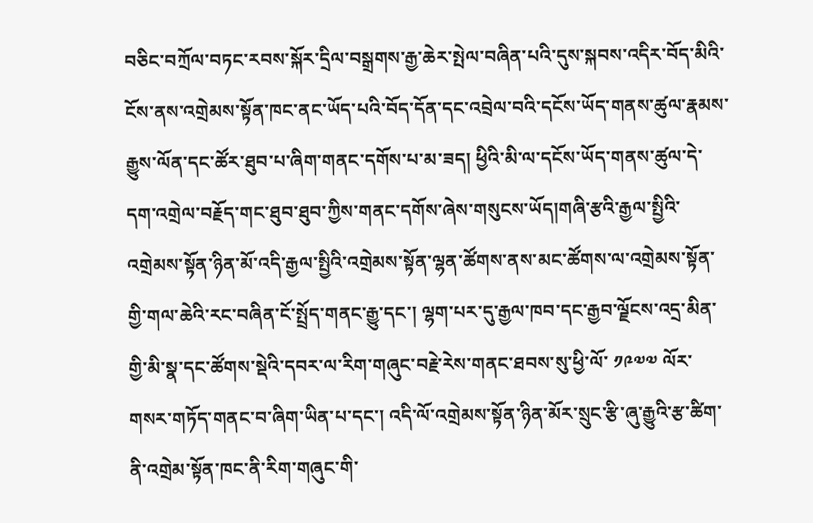བཅིང་བཀྲོལ་བཏང་རབས་སྐོར་དྲིལ་བསྒྲགས་རྒྱ་ཆེར་སྤེལ་བཞིན་པའི་དུས་སྐབས་འདིར་བོད་མིའི་ངོས་ནས་འགྲེམས་སྟོན་ཁང་ནང་ཡོད་པའི་བོད་དོན་དང་འབྲེལ་བའི་དངོས་ཡོད་གནས་ཚུལ་རྣམས་རྒྱུས་ལོན་དང་ཚོར་ཐུབ་པ་ཞིག་གནང་དགོས་པ་མ་ཟད། ཕྱིའི་མི་ལ་དངོས་ཡོད་གནས་ཚུལ་དེ་དག་འགྲེལ་བརྗོད་གང་ཐུབ་ཐུབ་ཀྱིས་གནང་དགོས་ཞེས་གསུངས་ཡོད།གཞི་རྩའི་རྒྱལ་སྤྱིའི་འགྲེམས་སྟོན་ཉིན་མོ་འདི་རྒྱལ་སྤྱིའི་འགྲེམས་སྟོན་ལྷན་ཚོགས་ནས་མང་ཚོགས་ལ་འགྲེམས་སྟོན་གྱི་གལ་ཆེའི་རང་བཞིན་ངོ་སྤྲོད་གནང་རྒྱུ་དང་། ལྷག་པར་དུ་རྒྱལ་ཁབ་དང་རྒྱབ་ལྗོངས་འདྲ་མིན་གྱི་མི་སྣ་དང་ཚོགས་སྡེའི་དབར་ལ་རིག་གཞུང་བརྗེ་རེས་གནང་ཐབས་སུ་ཕྱི་ལོ་ ༡༩༧༧ ལོར་གསར་གཏོད་གནང་བ་ཞིག་ཡིན་པ་དང་། འདི་ལོ་འགྲེམས་སྟོན་ཉིན་མོར་སྲུང་རྩི་ཞུ་རྒྱུའི་རྩ་ཚིག་ནི་འགྲེམ་སྟོན་ཁང་ནི་རིག་གཞུང་གི་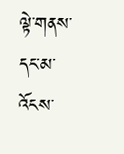ལྟེ་གནས་དང་མ་འོངས་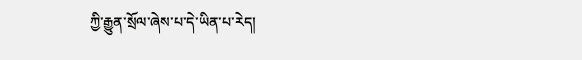ཀྱི་རྒྱུན་སྲོལ་ཞེས་པ་དེ་ཡིན་པ་རེད།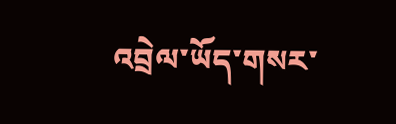འབྲེལ་ཡོད་གསར་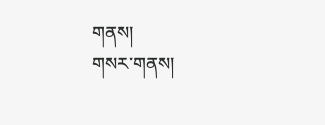གནས།
གསར་གནས།